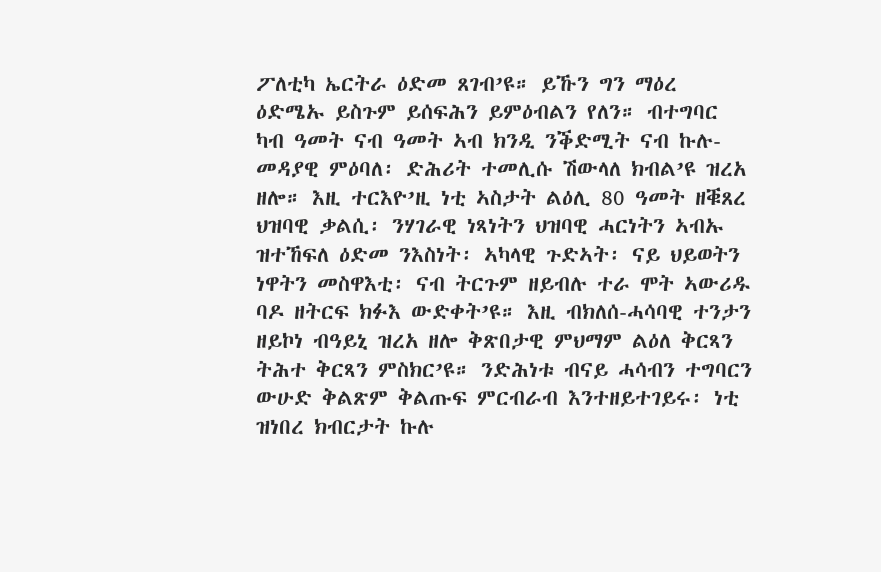ፖለቲካ ኤርትራ ዕድመ ጸገብ’ዩ። ይኹን ግን ማዕረ ዕድሜኡ ይስጉም ይሰፍሕን ይምዕብልን የለን። ብተግባር ካብ ዓመት ናብ ዓመት ኣብ ክንዲ ንቕድሚት ናብ ኩሉ-መዳያዊ ምዕባለ፡ ድሕሪት ተመሊሱ ሽውላለ ክብል’ዩ ዝረአ ዘሎ። እዚ ተርእዮ’ዚ ነቲ ኣስታት ልዕሊ 80 ዓመት ዘቑጸረ ህዝባዊ ቃልሲ፡ ንሃገራዊ ነጻነትን ህዝባዊ ሓርነትን ኣብኡ ዝተኸፍለ ዕድመ ንእስነት፡ ኣካላዊ ጉድኣት፡ ናይ ህይወትን ነዋትን መስዋእቲ፡ ናብ ትርጉም ዘይብሉ ተራ ሞት ኣውሪዱ ባዶ ዘትርፍ ክፉእ ውድቀት’ዩ። እዚ ብክለሰ-ሓሳባዊ ተንታን ዘይኮነ ብዓይኒ ዝረአ ዘሎ ቅጽበታዊ ምህማም ልዕለ ቅርጻን ትሕተ ቅርጻን ምስክር’ዩ። ንድሕነቱ ብናይ ሓሳብን ተግባርን ውሁድ ቅልጽም ቅልጡፍ ምርብራብ እንተዘይተገይሩ፡ ነቲ ዝነበረ ክብርታት ኩሉ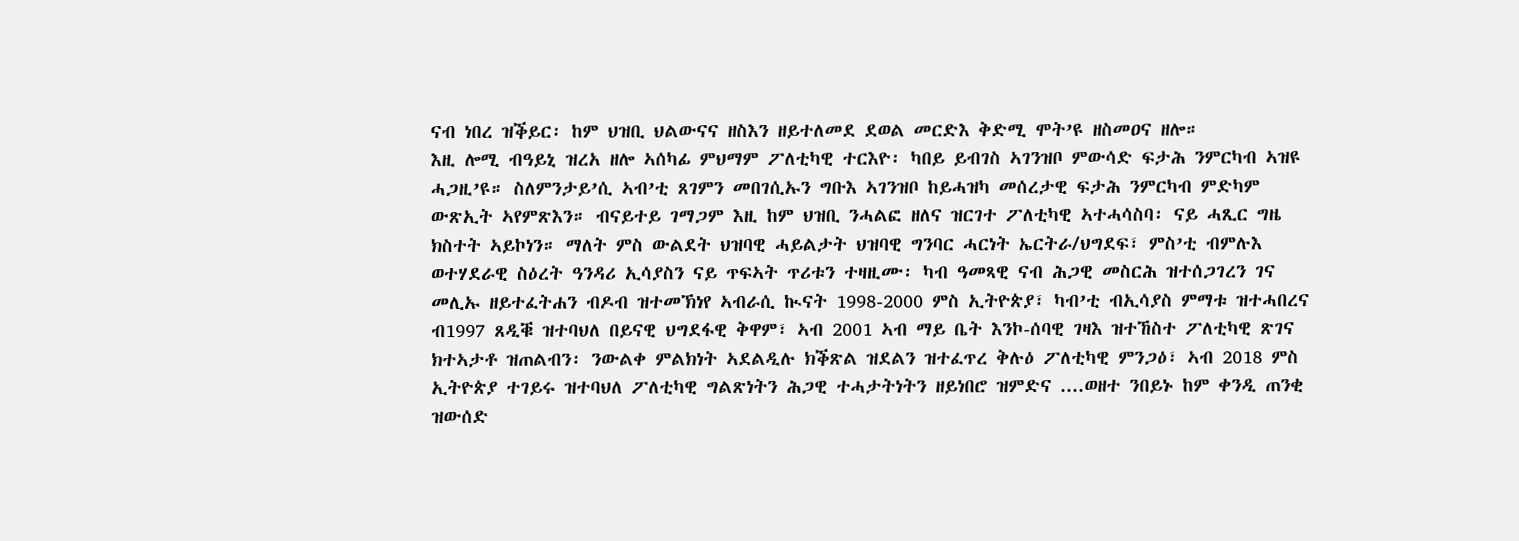ናብ ነበረ ዝቕይር፡ ከም ህዝቢ ህልውናና ዘስእን ዘይተለመደ ደወል መርድእ ቅድሚ ሞት’ዩ ዘስመዐና ዘሎ።
እዚ ሎሚ ብዓይኒ ዝረአ ዘሎ ኣሰካፊ ምህማም ፖለቲካዊ ተርእዮ፡ ካበይ ይብገስ ኣገንዝቦ ምውሳድ ፍታሕ ንምርካብ ኣዝዩ ሓጋዚ’ዩ። ስለምንታይ’ሲ ኣብ’ቲ ጸገምን መበገሲኡን ግቡእ ኣገንዝቦ ከይሓዝካ መሰረታዊ ፍታሕ ንምርካብ ምድካም ውጽኢት ኣየምጽእን። ብናይተይ ገማጋም እዚ ከም ህዝቢ ንሓልፎ ዘለና ዝርገተ ፖለቲካዊ ኣተሓሳስባ፡ ናይ ሓጺር ግዜ ክስተት ኣይኮነን። ማለት ምስ ውልደት ህዝባዊ ሓይልታት ህዝባዊ ግንባር ሓርነት ኤርትራ/ህግደፍ፣ ምስ’ቲ ብምሉእ ወተሃደራዊ ስዕረት ዓንዳሪ ኢሳያስን ናይ ጥፍኣት ጥሪቱን ተዛዚሙ፡ ካብ ዓመጻዊ ናብ ሕጋዊ መስርሕ ዝተሰጋገረን ገና መሊኡ ዘይተፈትሐን ብዶብ ዝተመኽነየ ኣብራሲ ኲናት 1998-2000 ምስ ኢትዮጵያ፣ ካብ’ቲ ብኢሳያስ ምማቱ ዝተሓበረና ብ1997 ጸዲቑ ዝተባህለ በይናዊ ህግደፋዊ ቅዋም፣ ኣብ 2001 ኣብ ማይ ቤት እንኮ-ሰባዊ ገዛእ ዝተኸስተ ፖለቲካዊ ጽገና ክተኣታቶ ዝጠልብን፡ ንውልቀ ምልክነት ኣደልዲሉ ክቕጽል ዝደልን ዝተፈጥረ ቅሉዕ ፖለቲካዊ ምንጋዕ፣ ኣብ 2018 ምስ ኢትዮጵያ ተገይሩ ዝተባህለ ፖለቲካዊ ግልጽነትን ሕጋዊ ተሓታትነትን ዘይነበሮ ዝምድና ....ወዘተ ንበይኑ ከም ቀንዲ ጠንቂ ዝውሰድ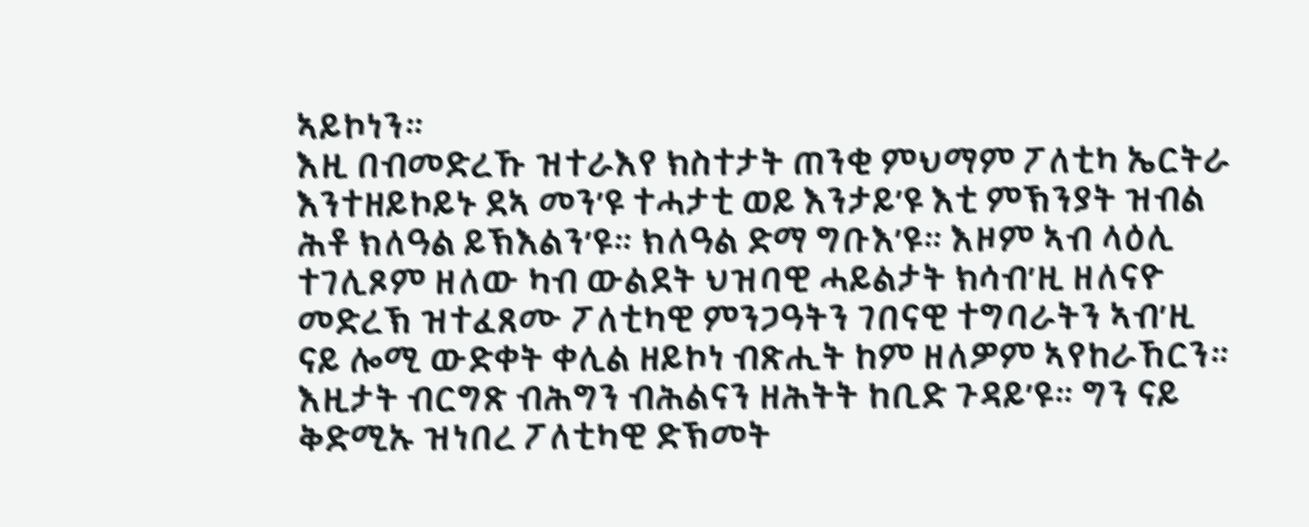ኣይኮነን።
እዚ በብመድረኹ ዝተራእየ ክስተታት ጠንቂ ምህማም ፖለቲካ ኤርትራ እንተዘይኮይኑ ደኣ መን’ዩ ተሓታቲ ወይ እንታይ’ዩ እቲ ምኽንያት ዝብል ሕቶ ክለዓል ይኽእልን’ዩ። ክለዓል ድማ ግቡእ’ዩ። እዞም ኣብ ላዕሊ ተገሊጾም ዘለው ካብ ውልደት ህዝባዊ ሓይልታት ክሳብ’ዚ ዘለናዮ መድረኽ ዝተፈጸሙ ፖለቲካዊ ምንጋዓትን ገበናዊ ተግባራትን ኣብ’ዚ ናይ ሎሚ ውድቀት ቀሊል ዘይኮነ ብጽሒት ከም ዘለዎም ኣየከራኸርን። እዚታት ብርግጽ ብሕግን ብሕልናን ዘሕትት ከቢድ ጉዳይ’ዩ። ግን ናይ ቅድሚኡ ዝነበረ ፖለቲካዊ ድኽመት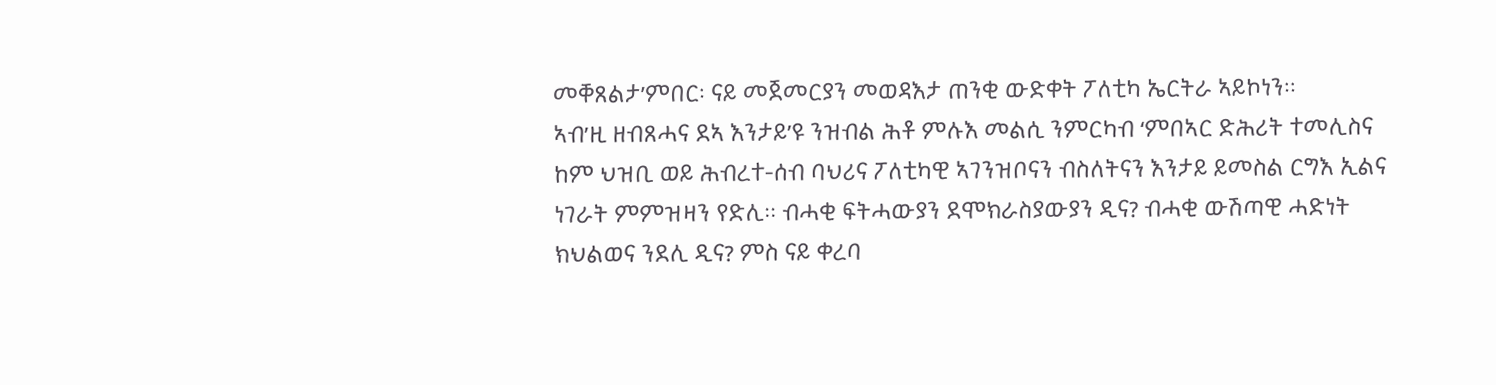መቐጸልታ’ምበር፡ ናይ መጀመርያን መወዳእታ ጠንቂ ውድቀት ፖለቲካ ኤርትራ ኣይኮነን።
ኣብ’ዚ ዘብጸሓና ደኣ እንታይ’ዩ ንዝብል ሕቶ ምሉእ መልሲ ንምርካብ ‘ምበኣር ድሕሪት ተመሊስና ከም ህዝቢ ወይ ሕብረተ-ሰብ ባህሪና ፖለቲካዊ ኣገንዝቦናን ብስለትናን እንታይ ይመስል ርግእ ኢልና ነገራት ምምዝዛን የድሊ። ብሓቂ ፍትሓውያን ደሞክራስያውያን ዲና? ብሓቂ ውሽጣዊ ሓድነት ክህልወና ንደሊ ዲና? ምስ ናይ ቀረባ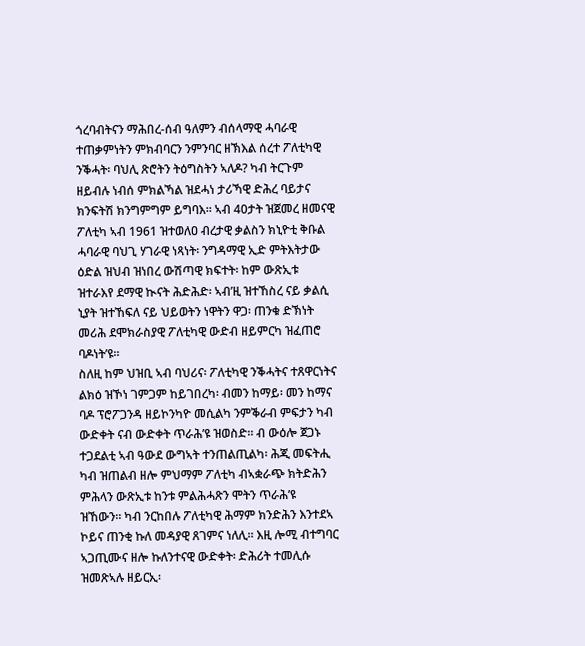ጎረባብትናን ማሕበረ-ሰብ ዓለምን ብሰላማዊ ሓባራዊ ተጠቃምነትን ምክብባርን ንምንባር ዘኽእል ሰረተ ፖለቲካዊ ንቕሓት፡ ባህሊ ጽሮትን ትዕግስትን ኣለዶ? ካብ ትርጉም ዘይብሉ ነብሰ ምክልኻል ዝደሓነ ታሪኻዊ ድሕረ ባይታና ክንፍትሽ ክንግምግም ይግባእ። ኣብ 40ታት ዝጀመረ ዘመናዊ ፖለቲካ ኣብ 1961 ዝተወለዐ ብረታዊ ቃልስን ክኒዮቲ ቅቡል ሓባራዊ ባህጊ ሃገራዊ ነጻነት፡ ንግዳማዊ ኢድ ምትእትታው ዕድል ዝህብ ዝነበረ ውሽጣዊ ክፍተት፡ ከም ውጽኢቱ ዝተራእየ ደማዊ ኲናት ሕድሕድ፡ ኣብ’ዚ ዝተኸስረ ናይ ቃልሲ ኒያት ዝተኸፍለ ናይ ህይወትን ነዋትን ዋጋ፡ ጠንቁ ድኽነት መሪሕ ደሞክራስያዊ ፖለቲካዊ ውድብ ዘይምርካ ዝፈጠሮ ባዶነት’ዩ።
ስለዚ ከም ህዝቢ ኣብ ባህሪና፡ ፖለቲካዊ ንቕሓትና ተጸዋርነትና ልክዕ ዝኾነ ገምጋም ከይገበረካ፡ ብመን ከማይ፡ መን ከማና ባዶ ፕሮፖጋንዳ ዘይኮንካዮ መሲልካ ንምቕራብ ምፍታን ካብ ውድቀት ናብ ውድቀት ጥራሕ’ዩ ዝወስድ። ብ ውዕሎ ጀጋኑ ተጋደልቲ ኣብ ዓውደ ውግኣት ተንጠልጢልካ፡ ሕጂ መፍትሒ ካብ ዝጠልብ ዘሎ ምህማም ፖለቲካ ብኣቋራጭ ክትድሕን ምሕላን ውጽኢቱ ከንቱ ምልሕሓጽን ሞትን ጥራሕ’ዩ ዝኸውን። ካብ ንርከበሉ ፖለቲካዊ ሕማም ክንድሕን እንተደኣ ኮይና ጠንቂ ኩለ መዳያዊ ጸገምና ነለሊ። እዚ ሎሚ ብተግባር ኣጋጢሙና ዘሎ ኩለንተናዊ ውድቀት፡ ድሕሪት ተመሊሱ ዝመጽኣሉ ዘይርኢ፡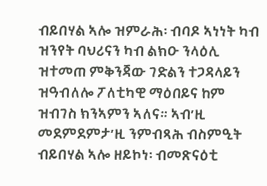ብይበሃል ኣሎ ዝምራሕ፡ ብባዶ ኣነነት ካብ ዝንየት ባህሪናን ካብ ልክዑ ንላዕሊ ዝተመጠ ምቅንጃው ገድልን ተጋዳላይን ዝዓብለሎ ፖለቲካዊ ማዕበይና ከም ዝብገስ ክንኣምን ኣለና። ኣብ’ዚ መደምደምታ’ዚ ንምብጻሕ ብስምዒት ብይበሃል ኣሎ ዘይኮነ፡ ብመጽናዕቲ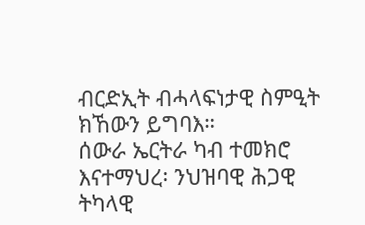ብርድኢት ብሓላፍነታዊ ስምዒት ክኸውን ይግባእ።
ሰውራ ኤርትራ ካብ ተመክሮ እናተማህረ፡ ንህዝባዊ ሕጋዊ ትካላዊ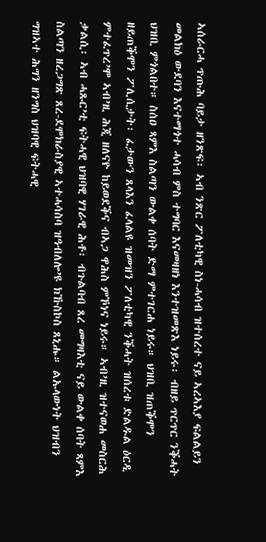ኣሰራርሓ ጥጡሕ ባይታ ዘንጽፍ፡ ኣብ ንጽር ፖለቲካዊ ስነ-ሓሳብ ዝተሰረተ ናይ ኣረኣእያ ፍልልይን መልክዕ ውደባን እናተማጎተ ሓሳብ ምስ ተግባር እናመዛዘነ እንተዝመጽእ ነይሩ፡ ብዘይ ጥርጥር ንቕሓት ህዝቢ ምጎልበተ። ስሰዐ ጻምእ ስልጣን ውልቀ ሰባት ድማ ምተገርሐ ነይሩ። ህዝቢ ዝጠቕሞን ዘይጠቕሞን ፖሊሲታት፡ ፈታውን ጸላእን ፈላልዩ ዝመዝን ፖለቲካዊ ንቕሓት ዝሰረቱ ድልዱል ዕርዲ ምተፈጥረ’ሞ ኣብ’ዚ ሕጂ ዘለናዮ ከይወደቕና ብኣጋ ዋሕስ ምኾነና ነይሩ። ኣብ’ዚ ዝተናወሐ መስርሕ ቃልሲ፡ ኣብ ሓጹር’ቲ ፍትሓዊ ህዝባዊ ሃገራዊ ሕቶ፡ ብጉልባብ ጸረ መግዛእቲ ናይ ውልቀ ሰባት ጻምእ ስልጣን ዘረጋግጽ ጸረ-ደሞክራስያዊ ኣተሓሳስባ ዝዓብለሎ’ዩ ክኹስኮስ ጸኒሑ። ልኡላውነት ህዝብን ግዝኣተ ሕግን ዘንግስ ህዝባዊ ፍትሓዊ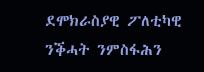ደሞክራስያዊ ፖለቲካዊ ንቕሓት ንምስፋሕን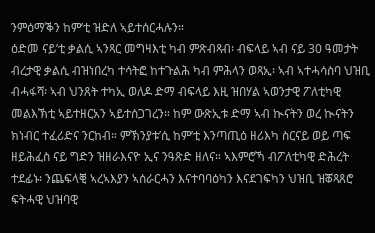ንምዕማቕን ከም’ቲ ዝድለ ኣይተሰርሓሉን።
ዕድመ ናይ’ቲ ቃልሲ ኣንጻር መግዛእቲ ካብ ምጽብጻብ፡ ብፍላይ ኣብ ናይ 30 ዓመታት ብረታዊ ቃልሲ ብዝነበረካ ተሳትፎ ከተጉልሕ ካብ ምሕላን ወጻኢ፡ ኣብ ኣተሓሳስባ ህዝቢ ብሓፋሻ፡ ኣብ ህንጸት ተካኢ ወለዶ ድማ ብፍላይ እዚ ዝበሃል ኣወንታዊ ፖለቲካዊ መልእኽቲ ኣይተዘርአን ኣይተሰጋገረን። ከም ውጽኢቱ ድማ ኣብ ኲናትን ወረ ኲናትን ክነብር ተፈሪድና ንርከብ። ምኽንያቱ’ሲ ከም’ቲ እንጣጢዕ ዘሪእካ ስርናይ ወይ ጣፍ ዘይሕፈስ ናይ ግድን ዝዘራእናዮ ኢና ንዓጽድ ዘለና። ኣእምሮኻ ብፖለቲካዊ ድሕረት ተደፊኑ፡ ንጨፍላቒ ኣረኣእያን ኣሰራርሓን እናተባባዕካን እናደገፍካን ህዝቢ ዝቖጻጸሮ ፍትሓዊ ህዝባዊ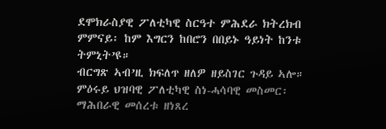ደሞክራስያዊ ፖለቲካዊ ስርዓተ ምሕደራ ክትረክብ ምምናይ፡ ከም እግርን ከበሮን በበይኑ ዓይነት ከንቱ ትምኒት’ዩ።
ብርግጽ ኣብ’ዚ ክፍለጥ ዘለዎ ዘይስገር ጉዳይ ኣሎ። ምዕሩይ ህዝባዊ ፖለቲካዊ ስነ-ሓሳባዊ መስመር፡ ማሕበራዊ መሰረቱ ዘነጸረ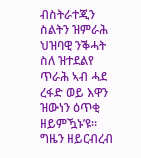ብስትራተጂን ስልትን ዝምራሕ ህዝባዊ ንቕሓት ስለ ዝተደልየ ጥራሕ ኣብ ሓደ ረፋድ ወይ እዋን ዝውነን ዕጥቂ ዘይምዃኑ’ዩ። ግዜን ዘይርብረብ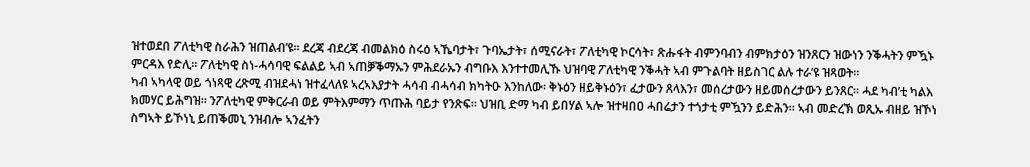ዝተወደበ ፖለቲካዊ ስራሕን ዝጠልብ’ዩ። ደረጃ ብደረጃ ብመልክዕ ስሩዕ ኣኼባታት፣ ጉባኤታት፣ ሰሚናራት፣ ፖለቲካዊ ኮርሳት፣ ጽሑፋት ብምንባብን ብምክታዕን ዝንጸርን ዝውነን ንቕሓትን ምዃኑ ምርዳእ የድሊ። ፖለቲካዊ ስነ-ሓሳባዊ ፍልልይ ኣብ ኣጠቓቕማኡን ምሕደራኡን ብግቡእ እንተተመሊኹ ህዝባዊ ፖለቲካዊ ንቕሓት ኣብ ምጉልባት ዘይስገር ልሉ ተራ’ዩ ዝጻወት።
ካብ ኣካላዊ ወይ ጎነጻዊ ረጽሚ ብዝደሓነ ዝተፈላለዩ ኣረኣእያታት ሓሳብ ብሓሳብ ክካትዑ እንከለው፡ ቅኑዕን ዘይቅኑዕን፣ ፈታውን ጸላእን፣ መሰረታውን ዘይመሰረታውን ይንጸር። ሓደ ካብ’ቲ ካልእ ክመሃር ይሕግዝ። ንፖለቲካዊ ምቅርራብ ወይ ምትእምማን ጥጡሕ ባይታ የንጽፍ። ህዝቢ ድማ ካብ ይበሃል ኣሎ ዝተዛበዐ ሓበሬታን ተጎታቲ ምዃንን ይድሕን። ኣብ መድረኽ ወጺኡ ብዘይ ዝኾነ ስግኣት ይኾነኒ ይጠቕመኒ ንዝብሎ ኣንፈትን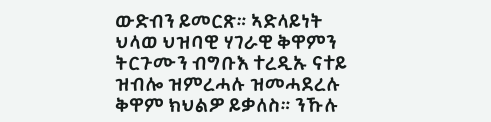ውድብን ይመርጽ። ኣድላይነት ህላወ ህዝባዊ ሃገራዊ ቅዋምን ትርጉሙን ብግቡእ ተረዲኡ ናተይ ዝብሎ ዝምረሓሉ ዝመሓደረሉ ቅዋም ክህልዎ ይቃለስ። ንኹሉ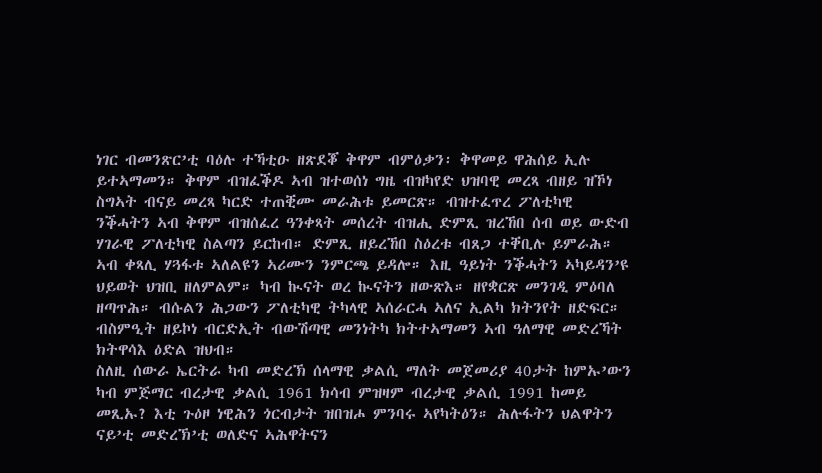ነገር ብመንጽር’ቲ ባዕሉ ተኻቲዑ ዘጽደቖ ቅዋም ብምዕቃን፡ ቅዋመይ ዋሕሰይ ኢሉ ይተኣማመን። ቅዋም ብዝፈቕዶ ኣብ ዝተወሰነ ግዜ ብዝካየድ ህዝባዊ መረጻ ብዘይ ዝኾነ ስግኣት ብናይ መረጻ ካርድ ተጠቒሙ መራሕቱ ይመርጽ። ብዝተፈጥረ ፖለቲካዊ ንቕሓትን ኣብ ቅዋም ብዝሰፈረ ዓንቀጻት መሰረት ብዝሒ ድምጺ ዝረኸበ ሰብ ወይ ውድብ ሃገራዊ ፖለቲካዊ ስልጣን ይርከብ። ድምጺ ዘይረኸበ ስዕረቱ ብጸጋ ተቐቢሉ ይምራሕ። ኣብ ቀጻሊ ሃጓፋቱ ኣለልዩን ኣሪሙን ንምርጫ ይዳሎ። እዚ ዓይነት ንቕሓትን ኣካይዳን’ዩ ህይወት ህዝቢ ዘለምልም። ካብ ኲናት ወረ ኲናትን ዘውጽእ። ዘየቋርጽ መንገዲ ምዕባለ ዘጣጥሕ። ብሱልን ሕጋውን ፖለቲካዊ ትካላዊ ኣሰራርሓ ኣለና ኢልካ ክትንየት ዘድፍር። ብስምዒት ዘይኮነ ብርድኢት ብውሽጣዊ መንነትካ ክትተኣማመን ኣብ ዓለማዊ መድረኻት ክትዋሳእ ዕድል ዝህብ።
ስለዚ ሰውራ ኤርትራ ካብ መድረኽ ሰላማዊ ቃልሲ ማለት መጀመሪያ 40ታት ከምኡ’ውን ካብ ምጅማር ብረታዊ ቃልሲ 1961 ክሳብ ምዝዛም ብረታዊ ቃልሲ 1991 ከመይ መጺኡ? እቲ ጉዕዞ ነዊሕን ጎርብታት ዝበዝሖ ምንባሩ ኣየካትዕን። ሕሉፋትን ህልዋትን ናይ’ቲ መድረኽ’ቲ ወለድና ኣሕዋትናን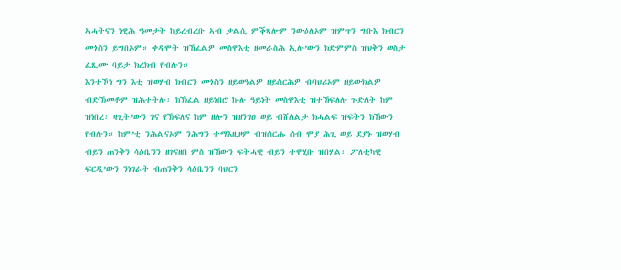ኣሓትናን ነዊሕ ዓመታት ከይረብረቡ ኣብ ቃልሲ ምቕጻሎም ንውዕለኦም ዝምጥን ግቡእ ክብርን መጎስን ይግበኦም። ቀዳሞት ዝኸፈልዎ መስዋእቲ ዘመራስሕ ኢሉ’ውን ክድምምስ ዝህቅን ወስታ ፈጺሙ ባይታ ክረክብ የብሉን።
እንተኾነ ግን እቲ ዝወሃብ ክብርን መጎስን ዘይወዓልዎ ዘይሰርሕዎ ብባህሪኦም ዘይውክልዎ ብድኽመቶም ዝሕተትሉ፡ ክኽፈል ዘይነበሮ ኩሉ ዓይነት መስዋእቲ ዝተኸፍለሉ ጉድለት ከም ዝነበረ፡ ዛጊት’ውን ገና የኽፍለና ከም ዘሎን ዝዘንገዐ ወይ ብሸለልታ ክሓልፍ ዝፍትን ክኸውን የብሉን። ከም’ቲ ንሕልናኦም ንሕግን ተማእዚዞም ብዝሰርሑ ሰብ ሞያ ሕጊ ወይ ደያኑ ዝወሃብ ብይን ጠንቅን ሳዕቤንን ዘገናዘበ ምስ ዝኸውን ፍትሓዊ ብይን ተዋሂቡ ዝበሃል፡ ፖለቲካዊ ፍርዲ’ውን ንነገራት ብጠንቅን ሳዕቤንን ባህርን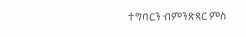ተግባርን ብምንጽጻር ምስ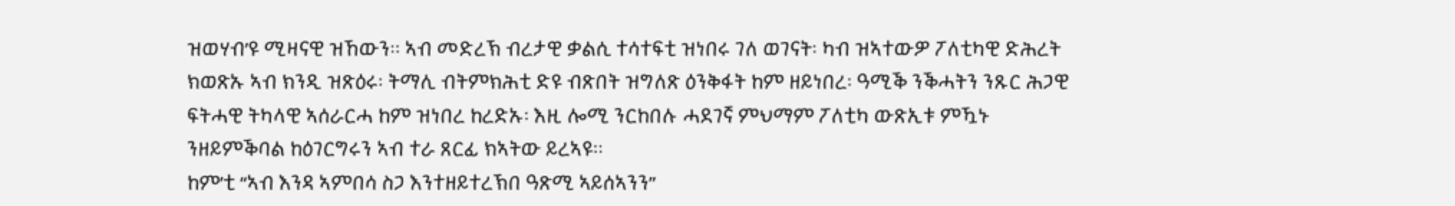ዝወሃብ’ዩ ሚዛናዊ ዝኸውን። ኣብ መድረኽ ብረታዊ ቃልሲ ተሳተፍቲ ዝነበሩ ገለ ወገናት፡ ካብ ዝኣተውዎ ፖለቲካዊ ድሕረት ክወጽኡ ኣብ ክንዲ ዝጽዕሩ፡ ትማሊ ብትምክሕቲ ድዩ ብጽበት ዝግለጽ ዕንቅፋት ከም ዘይነበረ፡ ዓሚቕ ንቕሓትን ንጹር ሕጋዊ ፍትሓዊ ትካላዊ ኣሰራርሓ ከም ዝነበረ ከረድኡ፡ እዚ ሎሚ ንርከበሉ ሓደገኛ ምህማም ፖለቲካ ውጽኢቱ ምዃኑ ንዘይምቕባል ከዕገርግሩን ኣብ ተራ ጸርፊ ክኣትው ይረኣዩ።
ከም’ቲ “ኣብ እንዳ ኣምበሳ ስጋ እንተዘይተረኽበ ዓጽሚ ኣይሰኣንን”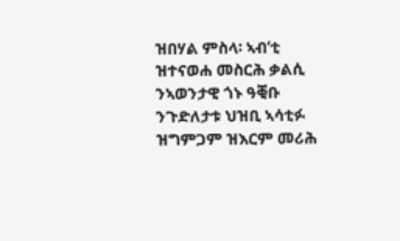ዝበሃል ምስላ፡ ኣብ’ቲ ዝተናወሐ መስርሕ ቃልሲ ንኣወንታዊ ጎኑ ዓቒቡ ንጉድለታቱ ህዝቢ ኣሳቲፉ ዝግምጋም ዝእርም መሪሕ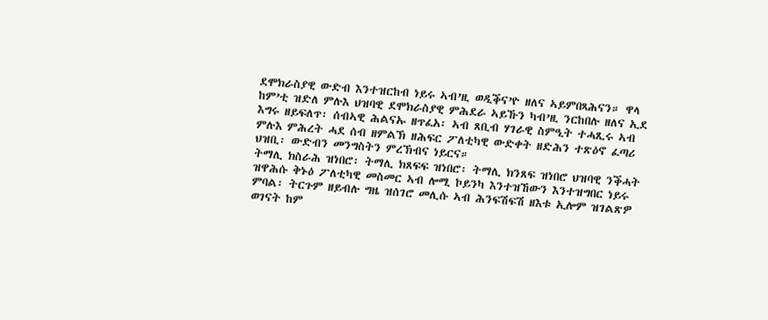ደሞክራስያዊ ውድብ እንተዝርከብ ነይሩ ኣብ’ዚ ወዲቕና’ዮ ዘለና ኣይምበጻሕናን። ዋላ ከም’ቲ ዝድለ ምሉእ ህዝባዊ ደሞክራስያዊ ምሕደራ ኣይኹን ካብ’ዚ ንርከበሉ ዘለና ኢደ እግሩ ዘይፍለጥ፡ ሰብኣዊ ሕልናኡ ዘጥፈአ፡ ኣብ ጸቢብ ሃገራዊ ስምዒት ተሓጺሩ ኣብ ምሉእ ምሕረት ሓደ ሰብ ዘምልኽ ዘሕፍር ፖለቲካዊ ውድቀት ዘድሕን ተጽዕኖ ፈጣሪ ህዝቢ፡ ውድብን መንግስትን ምረኽብና ነይርና።
ትማሊ ክስራሕ ዝነበሮ፡ ትማሊ ክጸፍፍ ዝነበሮ፡ ትማሊ ክንጸፍ ዝነበሮ ህዝባዊ ንቕሓት ዝዋሕሱ ቅኑዕ ፖለቲካዊ መስመር ኣብ ሎሚ ኮይንካ እንተዝኸውን እንተዝግበር ነይሩ ምባል፡ ትርጉም ዘይብሉ ግዜ ዝሰገሮ መሊሱ ኣብ ሕንፍሽፍሽ ዘእቱ ኢሎም ዝገልጽዎ ወገናት ከም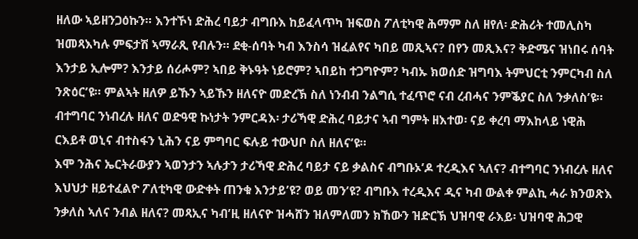ዘለው ኣይዘንጋዕኩን። እንተኾነ ድሕረ ባይታ ብግቡእ ከይፈላጥካ ዝፍወስ ፖለቲካዊ ሕማም ስለ ዘየለ፡ ድሕሪት ተመሊስካ ዝመጻእካሉ ምፍታሽ ኣማራጺ የብሉን። ደቂ-ሰባት ካብ እንስሳ ዝፈልየና ካበይ መጺኣና? በየን መጺእና? ቅድሜና ዝነበሩ ሰባት እንታይ ኢሎም? እንታይ ሰሪሖም? ኣበይ ቅኑዓት ነይሮም? ኣበይከ ተጋግዮም? ካብኡ ክወሰድ ዝግባእ ትምህርቲ ንምርካብ ስለ ንጽዕር’ዩ። ምልኣት ዘለዎ ይኹን ኣይኹን ዘለናዮ መድረኽ ስለ ነንብብ ንልግሲ ተፈጥሮ ናብ ረብሓና ንምቕያር ስለ ንቃለስ’ዩ። ብተግባር ንነብረሉ ዘለና ወድዓዊ ኩነታት ንምርዳእ፡ ታሪኻዊ ድሕረ ባይታና ኣብ ግምት ዘእተወ፡ ናይ ቀረባ ማእከላይ ነዊሕ ርእይቶ ወኒና ብተስፋን ኒሕን ናይ ምግባር ፍሉይ ተውህቦ ስለ ዘለና’ዩ።
እሞ ንሕና ኤርትራውያን ኣወንታን ኣሉታን ታሪኻዊ ድሕረ ባይታ ናይ ቃልስና ብግቡኦ’ዶ ተረዲእና ኣለና? ብተግባር ንነብረሉ ዘለና እህህታ ዘይተፈልዮ ፖለቲካዊ ውድቀት ጠንቁ እንታይ’ዩ? ወይ መን’ዩ? ብግቡእ ተረዲእና ዲና ካብ ውልቀ ምልኪ ሓራ ክንወጽእ ንቃለስ ኣለና ንብል ዘለና? መጻኢና ካብ’ዚ ዘለናዮ ዝሓሸን ዝለምለመን ክኸውን ዝድርኽ ህዝባዊ ራእይ፡ ህዝባዊ ሕጋዊ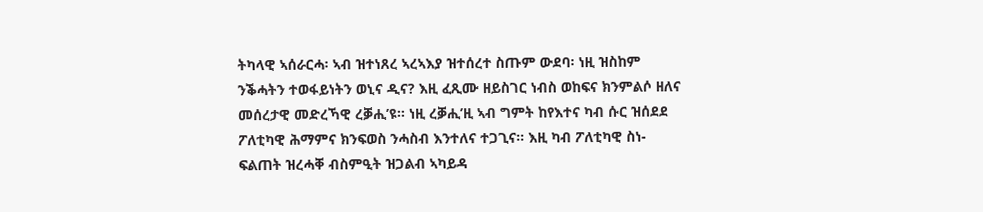ትካላዊ ኣሰራርሓ፡ ኣብ ዝተነጸረ ኣረኣእያ ዝተሰረተ ስጡም ውደባ፡ ነዚ ዝስከም ንቕሓትን ተወፋይነትን ወኒና ዲና? እዚ ፈጺሙ ዘይስገር ነብስ ወከፍና ክንምልሶ ዘለና መሰረታዊ መድረኻዊ ረቓሒ’ዩ። ነዚ ረቓሒ’ዚ ኣብ ግምት ከየእተና ካብ ሱር ዝሰደደ ፖለቲካዊ ሕማምና ክንፍወስ ንሓስብ እንተለና ተጋጊና። እዚ ካብ ፖለቲካዊ ስነ-ፍልጠት ዝረሓቐ ብስምዒት ዝጋልብ ኣካይዳ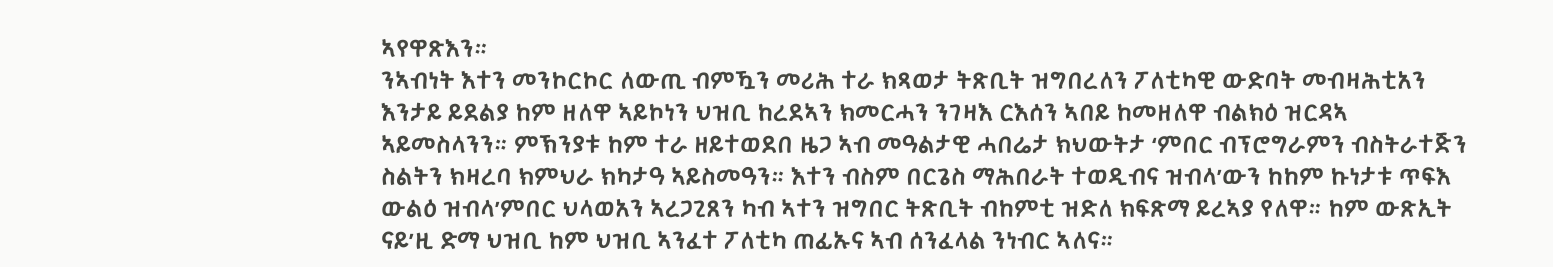ኣየዋጽእን።
ንኣብነት እተን መንኮርኮር ለውጢ ብምዃን መሪሕ ተራ ክጻወታ ትጽቢት ዝግበረለን ፖለቲካዊ ውድባት መብዛሕቲአን እንታይ ይደልያ ከም ዘለዋ ኣይኮነን ህዝቢ ከረደኣን ክመርሓን ንገዛእ ርእሰን ኣበይ ከመዘለዋ ብልክዕ ዝርዳኣ ኣይመስላንን። ምኽንያቱ ከም ተራ ዘይተወደበ ዜጋ ኣብ መዓልታዊ ሓበሬታ ክህውትታ ‘ምበር ብፕሮግራምን ብስትራተጅን ስልትን ክዛረባ ክምህራ ክካታዓ ኣይስመዓን። እተን ብስም በርጌስ ማሕበራት ተወዲብና ዝብላ’ውን ከከም ኩነታቱ ጥፍእ ውልዕ ዝብላ’ምበር ህላወአን ኣረጋጊጸን ካብ ኣተን ዝግበር ትጽቢት ብከምቲ ዝድለ ክፍጽማ ይረኣያ የለዋ። ከም ውጽኢት ናይ’ዚ ድማ ህዝቢ ከም ህዝቢ ኣንፈተ ፖለቲካ ጠፊኡና ኣብ ሰንፈላል ንነብር ኣለና።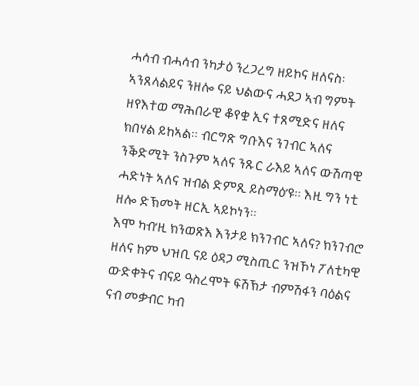ሓሳብ ብሓሳብ ንካታዕ ንረጋረግ ዘይኮና ዘለናስ፡ ኣንጸላልይና ንዘሎ ናይ ህልውና ሓደጋ ኣብ ግምት ዘየእተወ ማሕበራዊ ቆየቋ ኢና ተጸሚድና ዘለና ክበሃል ይከኣል። ብርግጽ ግቡእና ንገብር ኣለና ንቕድሚት ንስጉም ኣለና ንጹር ራእይ ኣለና ውሽጣዊ ሓድነት ኣለና ዝብል ድምጺ ይስማዕ’ዩ። እዚ ግን ነቲ ዘሎ ድኽመት ዘርኢ ኣይኮነን።
እሞ ካብ’ዚ ክንወጽእ እንታይ ክንገብር ኣለና? ክንገብሮ ዘለና ከም ህዝቢ ናይ ዕዳጋ ሚስጢር ንዝኾነ ፖለቲካዊ ውድቀትና ብናይ ዓስረሞት ፍሽኽታ ብምሽፋን ባዕልና ናብ መቃብር ካብ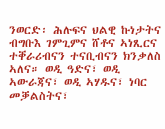ንወርድ፡ ሕሉፍና ህልዊ ኩነታትና ብግቡእ ገምጊምና ሸቶና ኣነጺርና ተቐራሪብናን ተናቢብናን ክንቃለስ ኣለና። ወዲ ዓድና፣ ወዲ ኣውራጃና፣ ወዲ ኣሃዱና፣ ነባር መቓልስትና፣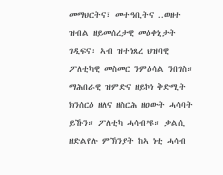መማህርትና፣ መተዓቢትና ..ወዘተ ዝብል ዘይመሰረታዊ መዕቀኒታት ገዲፍና፡ ኣብ ዝተነጸረ ህዝባዊ ፖለቲካዊ መስመር ንምዕሳል ንበገስ። ማሕበራዊ ዝምድና ዘይኮነ ቅድሚት ክንሰርዕ ዘለና ዘስርሕ ዘዐውት ሓሳባት ይኹን። ፖለቲካ ሓሳብ’ዩ። ቃልሲ ዘድልየሉ ምኽንያት ከኣ ነቲ ሓሳብ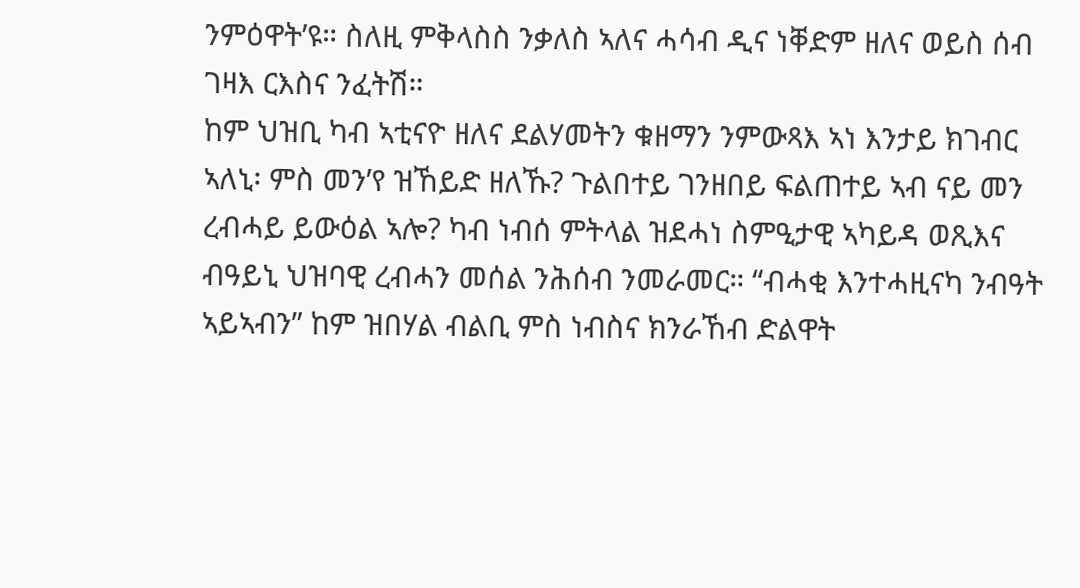ንምዕዋት’ዩ። ስለዚ ምቅላስስ ንቃለስ ኣለና ሓሳብ ዲና ነቐድም ዘለና ወይስ ሰብ ገዛእ ርእስና ንፈትሽ።
ከም ህዝቢ ካብ ኣቲናዮ ዘለና ደልሃመትን ቁዘማን ንምውጻእ ኣነ እንታይ ክገብር ኣለኒ፡ ምስ መን’የ ዝኸይድ ዘለኹ? ጉልበተይ ገንዘበይ ፍልጠተይ ኣብ ናይ መን ረብሓይ ይውዕል ኣሎ? ካብ ነብሰ ምትላል ዝደሓነ ስምዒታዊ ኣካይዳ ወጺእና ብዓይኒ ህዝባዊ ረብሓን መሰል ንሕሰብ ንመራመር። “ብሓቂ እንተሓዚናካ ንብዓት ኣይኣብን” ከም ዝበሃል ብልቢ ምስ ነብስና ክንራኸብ ድልዋት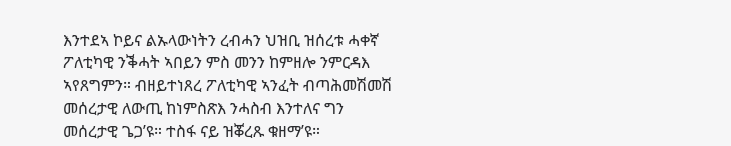እንተደኣ ኮይና ልኡላውነትን ረብሓን ህዝቢ ዝሰረቱ ሓቀኛ ፖለቲካዊ ንቕሓት ኣበይን ምስ መንን ከምዘሎ ንምርዳእ ኣየጸግምን። ብዘይተነጸረ ፖለቲካዊ ኣንፈት ብጣሕመሽመሽ መሰረታዊ ለውጢ ከነምስጽእ ንሓስብ እንተለና ግን መሰረታዊ ጌጋ’ዩ። ተስፋ ናይ ዝቖረጹ ቁዘማ’ዩ።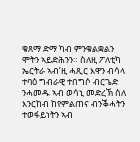ቁጸማ ድማ ካብ ምንቁልቋልን ሞትን ኣይድሕንን። ስለዚ ፖለቲካ ኤርትራ ኣብ’ዚ ሓጺር እዋን ብሳላ ተባዕ ግብራዊ ተበግሶ ብርጌድ ንሓመዱ ኣብ ወሳኒ መድረኽ ስለ እንርከብ ከየምልጠና ብንቕሓትን ተወፋይነትን ኣብ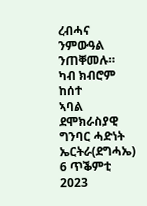ረብሓና ንምውዓል ንጠቐመሉ።
ካብ ክብሮም ከሰተ
ኣባል ደሞክራስያዊ ግንባር ሓድነት ኤርትራ(ደግሓኤ)
6 ጥቕምቲ 2023